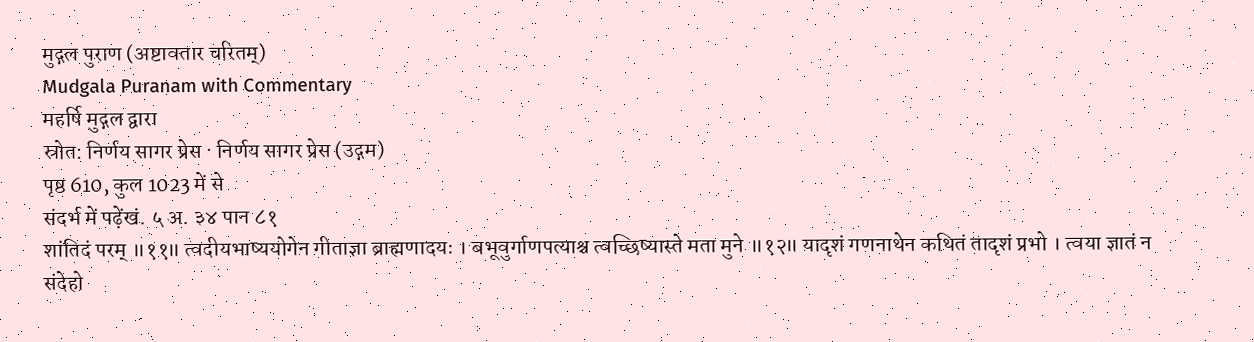मुद्गल पुराण (अष्टावतार चरितम्)
Mudgala Puranam with Commentary
महर्षि मुद्गल द्वारा
स्रोत: निर्णय सागर प्रेस · निर्णय सागर प्रेस (उद्गम)
पृष्ठ 610, कुल 1023 में से
संदर्भ में पढ़ेंखं. ५ अ. ३४ पान ८१
शांतिदं परम् ॥११॥ त्वदीयभाष्ययोगेन गीताज्ञा ब्राह्मणादयः । बभूवुर्गाणपत्याश्च त्वच्छिष्यास्ते मता मुने ॥१२॥ यादृशं गणनाथेन कथितं तादृशं प्रभो । त्वया ज्ञातं न संदेहो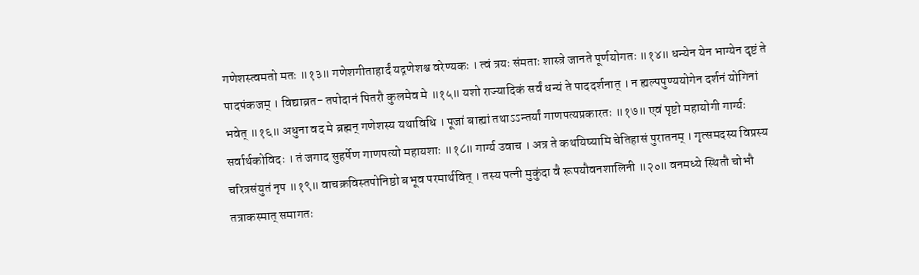गणेशस्त्वमतो मतः ॥१३॥ गणेशगीताहार्दं यद्गणेशश्च वरेण्यकः । त्वं त्रयः संमताः शास्त्रे जानते पूर्णयोगतः ॥१४॥ धन्येन येन भाग्येन दृष्टं ते पादपंकजम् । विद्याव्रत- तपोदानं पितरौ कुलमेव मे ॥१५॥ यशो राज्यादिकं सर्वं धन्यं ते पाददर्शनात् । न ह्यल्पपुण्ययोगेन दर्शनं योगिनां भवेत् ॥१६॥ अधुना वद मे ब्रह्मन् गणेशस्य यथाविधि । पूजां बाह्यां तथाऽऽन्तर्यां गाणपत्यप्रकारतः ॥१७॥ एवं पृष्टो महायोगी गार्ग्यः सर्वार्थकोविदः । तं जगाद सुहर्षेण गाणपत्यो महायशाः ॥१८॥ गार्ग्य उवाच । अत्र ते कथयिष्यामि चेतिहासं पुरातनम् । गृत्समदस्य विप्रस्य चरित्रसंयुतं नृप ॥१९॥ वाचक्रविस्तपोनिष्ठो बभूव परमार्थवित् । तस्य पत्नी मुकुंदा वै रूपयौवनशालिनी ॥२०॥ वनमध्ये स्थितौ चोभौ तत्राकस्मात् समागतः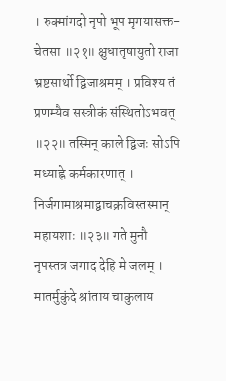। रुक्मांगदो नृपो भूप मृगयासक्त- चेतसा ॥२१॥ क्षुधातृषायुतो राजा भ्रष्टसार्थो द्विजाश्रमम् । प्रविश्य तं प्रणम्यैव सस्त्रीकं संस्थितोऽभवत् ॥२२॥ तस्मिन् काले द्विजः सोऽपि मध्याह्ने कर्मकारणात् । निर्जगामाश्रमाद्वाचक्रविस्तस्मान् महायशाः ॥२३॥ गते मुनौ नृपस्तत्र जगाद देहि मे जलम् । मातर्मुकुंदे श्रांताय चाकुलाय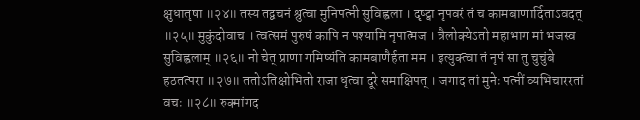क्षुधातृषा ॥२४॥ तस्य तद्वचनं श्रुत्वा मुनिपत्नी सुविह्वला । दृष्ट्वा नृपवरं तं च कामबाणार्दिताऽवदत् ॥२५॥ मुकुंदोवाच । त्वत्समं पुरुषं कापि न पश्यामि नृपात्मज । त्रैलोक्येऽतो महाभाग मां भजस्व सुविह्वलाम् ॥२६॥ नो चेत् प्राणा गमिष्यंति कामबाणैर्हता मम । इत्युक्त्वा तं नृपं सा तु चुचुंबे हठतत्परा ॥२७॥ ततोऽतिक्षोभितो राजा धृत्वा दूरे समाक्षिपत् । जगाद तां मुनेः पत्नीं व्यभिचाररतां वचः ॥२८॥ रुक्मांगद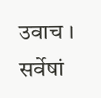उवाच । सर्वेषां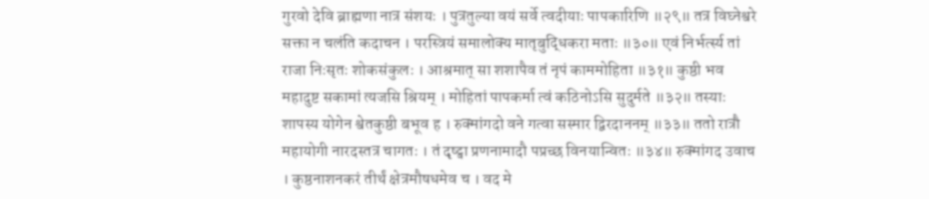गुरवो देवि ब्राह्मणा नात्र संशयः । पुत्रतुल्या वयं सर्वे त्वदीयाः पापकारिणि ॥२९॥ तत्र विघ्नेश्वरे सक्ता न चलंति कदाचन । परस्त्रियं समालोक्य मातृबुद्धिकरा मताः ॥३०॥ एवं निर्भर्त्स्य तां राजा निःसृतः शोकसंकुलः । आश्रमात् सा शशापैव तं नृपं काममोहिता ॥३१॥ कुष्ठी भव महादुष्ट सकामां त्यजसि श्रियम् । मोहितां पापकर्मा त्वं कठिनोऽसि सुदुर्मते ॥३२॥ तस्याः शापस्य योगेन श्वेतकुष्ठी बभूव ह । रुक्मांगदो वने गत्वा सस्मार द्विरदाननम् ॥३३॥ ततो रात्रौ महायोगी नारदस्तत्र चागतः । तं दृष्ट्वा प्रणनामादौ पप्रच्छ विनयान्वितः ॥३४॥ रुक्मांगद उवाच । कुष्ठनाशनकरं तीर्थं क्षेत्रमौषधमेव च । वद मे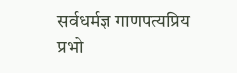सर्वधर्मज्ञ गाणपत्यप्रिय प्रभो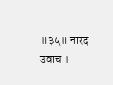॥३५॥ नारद उवाच ।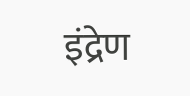इंद्रेण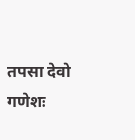तपसा देवो गणेशः